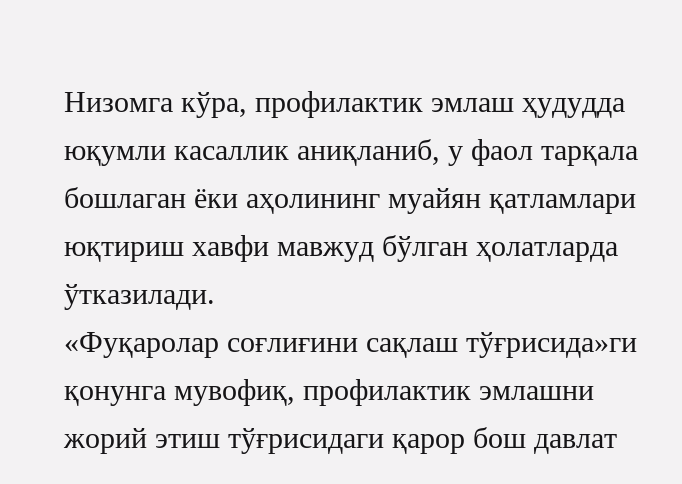Низомга кўра, профилактик эмлаш ҳудудда юқумли касаллик аниқланиб, у фаол тарқала бошлаган ёки аҳолининг муайян қатламлари юқтириш хавфи мавжуд бўлган ҳолатларда ўтказилади.
«Фуқаролар соғлиғини сақлаш тўғрисида»ги қонунга мувофиқ, профилактик эмлашни жорий этиш тўғрисидаги қарор бош давлат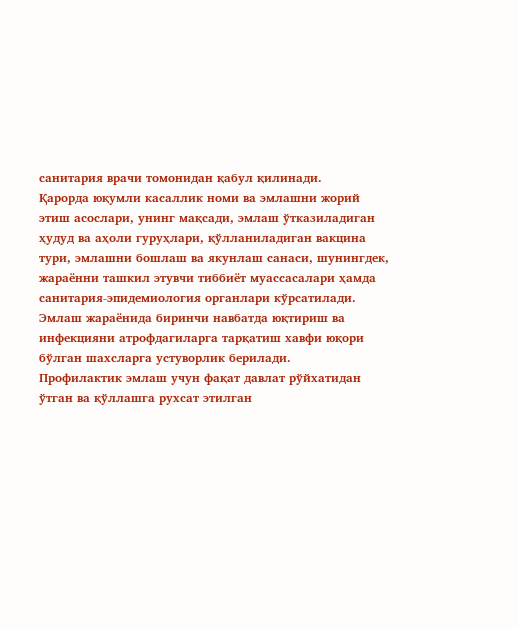санитария врачи томонидан қабул қилинади.
Қарорда юқумли касаллик номи ва эмлашни жорий этиш асослари, унинг мақсади, эмлаш ўтказиладиган ҳудуд ва аҳоли гуруҳлари, қўлланиладиган вакцина тури, эмлашни бошлаш ва якунлаш санаси, шунингдек, жараённи ташкил этувчи тиббиёт муассасалари ҳамда санитария-эпидемиология органлари кўрсатилади.
Эмлаш жараёнида биринчи навбатда юқтириш ва инфекцияни атрофдагиларга тарқатиш хавфи юқори бўлган шахсларга устуворлик берилади.
Профилактик эмлаш учун фақат давлат рўйхатидан ўтган ва қўллашга рухсат этилган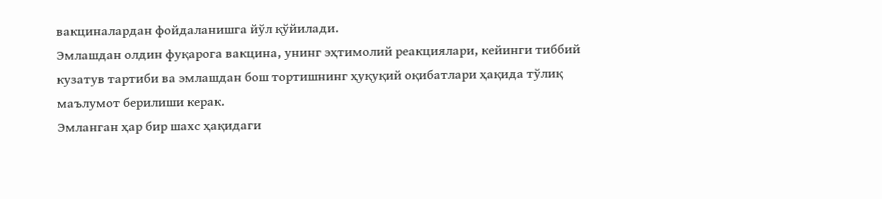вакциналардан фойдаланишга йўл қўйилади.
Эмлашдан олдин фуқарога вакцина, унинг эҳтимолий реакциялари, кейинги тиббий кузатув тартиби ва эмлашдан бош тортишнинг ҳуқуқий оқибатлари ҳақида тўлиқ маълумот берилиши керак.
Эмланган ҳар бир шахс ҳақидаги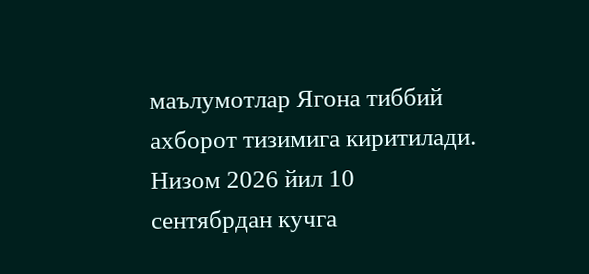маълумотлар Ягона тиббий ахборот тизимига киритилади.
Низом 2026 йил 10 сентябрдан кучга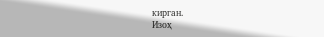кирган.
Изоҳ